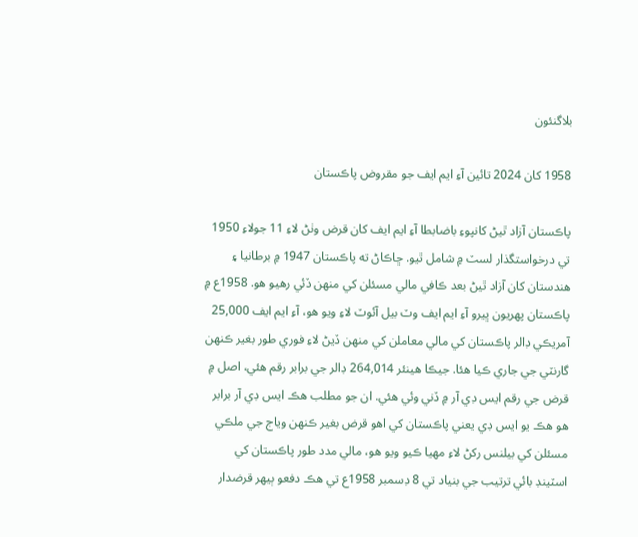بلاگنئون

1958 کان 2024 تائين آءِ ايم ايف جو مقروض پاڪستان

پاڪستان آزاد ٿيڻ کانپوءِ باضابطا آءِ ايم ايف کان قرض وٺڻ لاءِ 11 جولاءِ 1950 تي درخواستگذار لسٽ ۾ شامل ٿيو. ڇاڪاڻ ته پاڪستان 1947 ۾ برطانيا ۽ هندستان کان آزاد ٿيڻ بعد ڪافي مالي مسئلن کي منهن ڏئي رهيو هو. 1958ع ۾ پاڪستان پهريون ڀيرو آءِ ايم ايف وٽ بيل آئوٽ لاءِ ويو هو، آءِ ايم ايف 25,000 آمريڪي ڊالر پاڪستان کي مالي معاملن کي منهن ڏيڻ لاءِ فوري طور بغير ڪنهن گارنٽي جي جاري ڪيا هئا. جيڪا هينئر 264,014 ڊالر جي برابر رقم هئي، اصل ۾ قرض جي رقم ايس ڊي آر ۾ ڏني وئي هئي. ان جو مطلب هڪ ايس ڊي آر برابر هو هڪ يو ايس ڊي يعني پاڪستان کي اهو قرض بغير ڪنهن وياج جي ملڪي مسئلن کي بيلنس رکڻ لاءِ مهيا ڪيو ويو هو، مالي مدد طور پاڪستان کي اسٽينڊ بائي ترتيب جي بنياد تي 8 ڊسمبر 1958ع تي هڪ دفعو ٻيهر قرضدار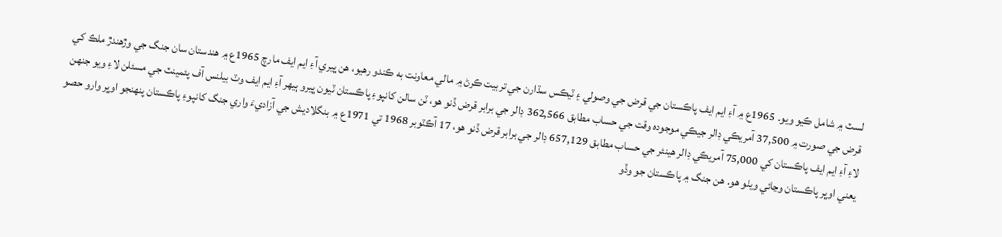لسٽ ۾ شامل ڪيو ويو. 1965ع ۾ آءِ ايم ايف پاڪستان جي قرض جي وصولي ۽ ٽيڪس سڌارن جي تربيت ڪرڻ ۾ مالي معاونت به ڪندو رهيو، هن ڀيري آءِ ايم ايف مارچ 1965ع ۾ هندستان سان جنگ جي وڙهندڙ ملڪ کي قرض جي صورت ۾ 37,500 آمريڪي ڊالر جيڪي موجوده وقت جي حساب مطابق 362,566 ڊالر جي برابر قرض ڏنو هو، ٽن سالن کانپوءِ پاڪستان ٽيون ڀيرو ٻيهر آءِ ايم ايف وٽ بيلنس آف پئمينٽ جي مسئلن لاءِ ويو جنهن لاءِ آءِ ايم ايف پاڪستان کي 75,000 آمريڪي ڊالر هينئر جي حساب مطابق 657,129 ڊالر جي برابر قرض ڏنو هو، 17 آڪٽوبر 1968 تي 1971ع ۾ بنگلاديش جي آزاديءَ واري جنگ کانپوءِ پاڪستان پنهنجو اوڀر وارو حصو يعني اوڀر پاڪستان وڃائي ويٺو هو. هن جنگ ۾ پاڪستان جو وڏو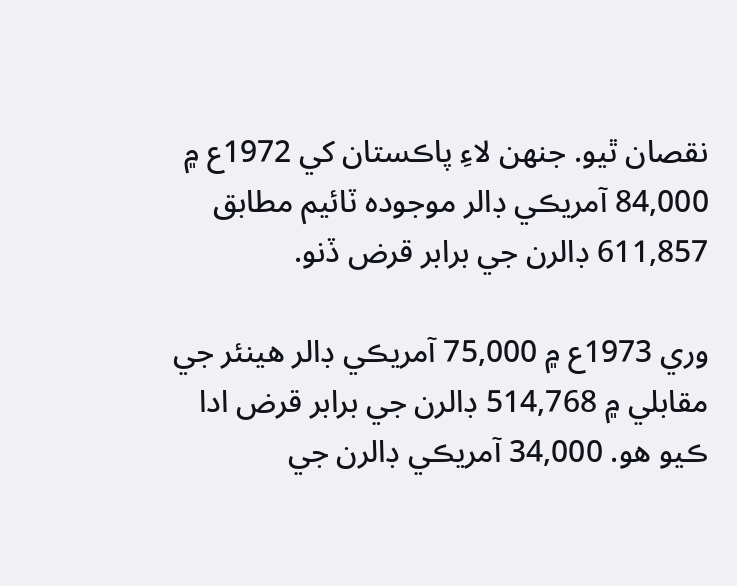نقصان ٿيو. جنهن لاءِ پاڪستان کي 1972ع ۾ 84,000 آمريڪي ڊالر موجوده ٽائيم مطابق 611,857 ڊالرن جي برابر قرض ڏنو.

وري 1973ع ۾ 75,000 آمريڪي ڊالر هينئر جي مقابلي ۾ 514,768 ڊالرن جي برابر قرض ادا ڪيو هو. 34,000 آمريڪي ڊالرن جي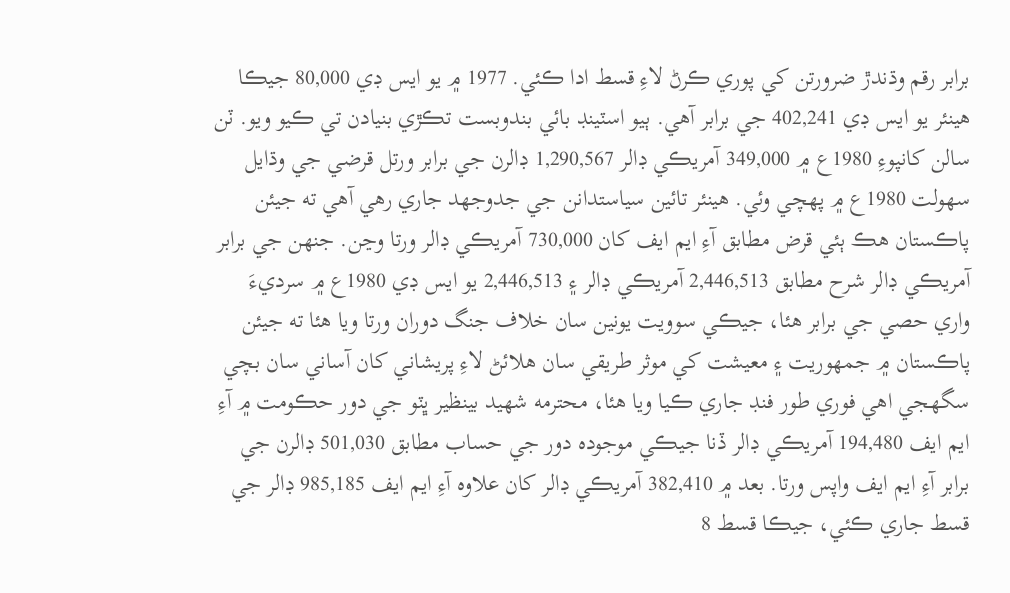برابر رقم وڌندڙ ضرورتن کي پوري ڪرڻ لاءِ قسط ادا ڪئي. 1977 ۾ يو ايس ڊي 80,000 جيڪا هينئر يو ايس ڊي 402,241 جي برابر آهي. ٻيو اسٽينڊ بائي بندوبست تڪڙي بنيادن تي ڪيو ويو. ٽن سالن کانپوءِ 1980ع ۾ 349,000 آمريڪي ڊالر 1,290,567 ڊالرن جي برابر ورتل قرضي جي وڌايل سهولت 1980ع ۾ پهچي وئي. هينئر تائين سياستدانن جي جدوجهد جاري رهي آهي ته جيئن پاڪستان هڪ ٻئي قرض مطابق آءِ ايم ايف کان 730,000 آمريڪي ڊالر ورتا وڃن. جنهن جي برابر آمريڪي ڊالر شرح مطابق 2,446,513 آمريڪي ڊالر ۽ 2,446,513 يو ايس ڊي 1980ع ۾ سرديءَ واري حصي جي برابر هئا، جيڪي سوويت يونين سان خلاف جنگ دوران ورتا ويا هئا ته جيئن پاڪستان ۾ جمهوريت ۽ معيشت کي موثر طريقي سان هلائڻ لاءِ پريشاني کان آساني سان بچي سگهجي اهي فوري طور فنڊ جاري ڪيا ويا هئا، محترمه شهيد بينظير ڀٽو جي دور حڪومت ۾ آءِ ايم ايف 194,480 آمريڪي ڊالر ڏنا جيڪي موجوده دور جي حساب مطابق 501,030 ڊالرن جي برابر آءِ ايم ايف واپس ورتا. بعد ۾ 382,410 آمريڪي ڊالر کان علاوه آءِ ايم ايف 985,185 ڊالر جي قسط جاري ڪئي، جيڪا قسط 8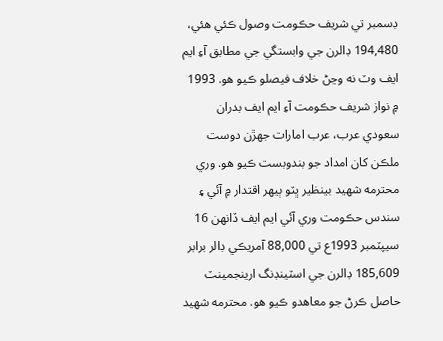ڊسمبر تي شريف حڪومت وصول ڪئي هئي، 194,480 ڊالرن جي وابستگي جي مطابق آءِ ايم ايف وٽ نه وڃڻ خلاف فيصلو ڪيو هو. 1993 ۾ نواز شريف حڪومت آءِ ايم ايف بدران سعودي عرب، عرب امارات جهڙن دوست ملڪن کان امداد جو بندوبست ڪيو هو. وري محترمه شهيد بينظير ڀٽو ٻيهر اقتدار ۾ آئي ۽ سندس حڪومت وري آئي ايم ايف ڏانهن 16 سيپٽمبر 1993ع تي 88,000 آمريڪي ڊالر برابر 185,609 ڊالرن جي اسٽينڊنگ ارينجمينٽ حاصل ڪرڻ جو معاهدو ڪيو هو. محترمه شهيد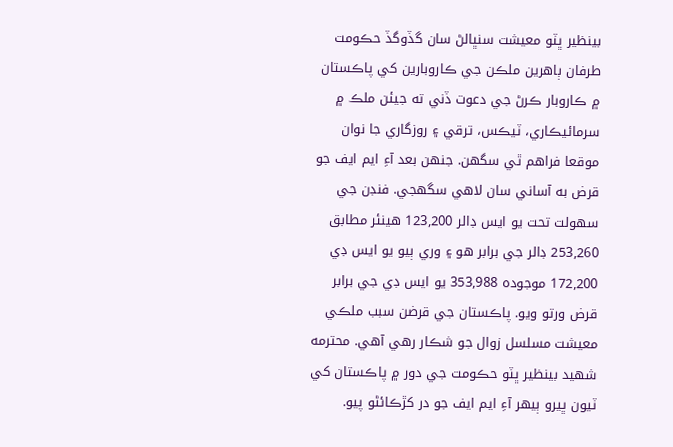بينظير ڀٽو معيشت سنڀالڻ سان گڏوگڏ حڪومت طرفان ٻاهرين ملڪن جي ڪاروبارين کي پاڪستان ۾ ڪاروبار ڪرڻ جي دعوت ڏني ته جيئن ملڪ ۾ سرمائيڪاري، ٽيڪس، ترقي ۽ روزگاري جا نوان موقعا فراهم ٿي سگهن. جنھن بعد آءِ ايم ايف جو قرض به آساني سان لاهي سگهجي. فنڊن جي سهولت تحت يو ايس ڊالر 123,200 هينئر مطابق 253,260 ڊالر جي برابر هو ۽ وري ٻيو يو ايس ڊي 172,200 موجوده 353,988 يو ايس ڊي جي برابر قرض ورتو ويو. پاڪستان جي قرضن سبب ملڪي معيشت مسلسل زوال جو شڪار رهي آهي. محترمه شهيد بينظير ڀٽو حڪومت جي دور ۾ پاڪستان کي ٽيون ڀيرو ٻيهر آءِ ايم ايف جو در کڙڪائڻو پيو.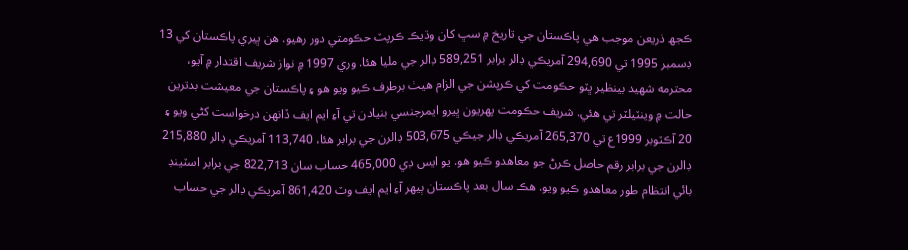ڪجھ ذريعن موجب هي پاڪستان جي تاريخ ۾ سڀ کان وڌيڪ ڪرپٽ حڪومتي دور رهيو. هن ڀيري پاڪستان کي 13 ڊسمبر 1995 تي 294,690 آمريڪي ڊالر برابر 589,251 ڊالر جي مليا هئا. وري 1997 ۾ نواز شريف اقتدار ۾ آيو، محترمه شهيد بينظير ڀٽو حڪومت کي ڪرپشن جي الزام هيٺ برطرف ڪيو ويو هو ۽ پاڪستان جي معيشت بدترين حالت ۾ وينٽيلٽر تي هئي. شريف حڪومت پهريون ڀيرو ايمرجنسي بنيادن تي آءِ ايم ايف ڏانهن درخواست کڻي ويو ۽ 20 آڪٽوبر 1999ع تي 265,370 آمريڪي ڊالر جيڪي 503,675 ڊالرن جي برابر هئا، 113,740 آمريڪي ڊالر 215,880 ڊالرن جي برابر رقم حاصل ڪرڻ جو معاهدو ڪيو هو. يو ايس ڊي 465,000 حساب سان 822,713 جي برابر اسٽينڊ بائي انتظام طور معاهدو ڪيو ويو. هڪ سال بعد پاڪستان ٻيهر آءِ ايم ايف وٽ 861,420 آمريڪي ڊالر جي حساب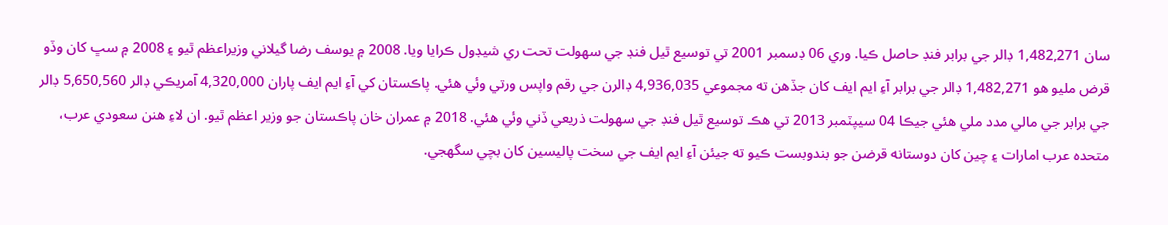سان 1,482,271 ڊالر جي برابر فنڊ حاصل ڪيا. وري 06 ڊسمبر 2001 تي توسيع ٿيل فنڊ جي سهولت تحت ري شيڊول ڪرايا ويا. 2008 ۾ يوسف رضا گيلاني وزيراعظم ٿيو ۽ 2008 ۾ سڀ کان وڏو قرض مليو هو 1,482,271 ڊالر جي برابر آءِ ايم ايف کان جڏهن ته مجموعي 4,936,035 ڊالرن جي رقم واپس ورتي وئي هئي. پاڪستان کي آءِ ايم ايف پاران 4,320,000 آمريڪي ڊالر 5,650,560 ڊالر جي برابر جي مالي مدد ملي هئي جيڪا 04 سيپٽمبر 2013 تي هڪ توسيع ٿيل فنڊ جي سهولت ذريعي ڏني وئي هئي. 2018 ۾ عمران خان پاڪستان جو وزير اعظم ٿيو. ان لاءِ هنن سعودي عرب، متحده عرب امارات ۽ چين کان دوستانه قرضن جو بندوبست ڪيو ته جيئن آءِ ايم ايف جي سخت پاليسين کان بچي سگهجي.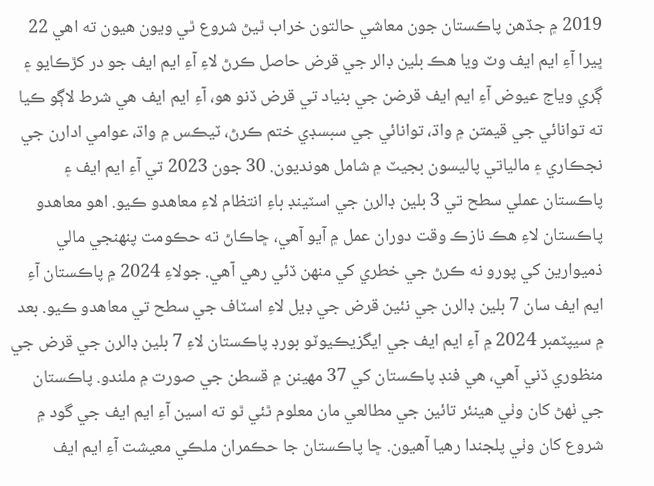2019 ۾ جڏهن پاڪستان جون معاشي حالتون خراب ٿيڻ شروع ٿي ويون هيون ته اهي 22 ڀيرا آءِ ايم ايف وٽ ويا هڪ بلين ڊالر جي قرض حاصل ڪرڻ لاءِ آءِ ايم ايف جو در کڙڪايو ۽ ڳري وياج عيوض آءِ ايم ايف قرضن جي بنياد تي قرض ڏنو هو، آءِ ايم ايف هي شرط لاڳو ڪيا ته توانائي جي قيمتن ۾ واڌ، توانائي جي سبسڊي ختم ڪرڻ، ٽيڪس ۾ واڌ، عوامي ادارن جي نجڪاري ۽ مالياتي پاليسون بجيٽ ۾ شامل هونديون. 30 جون 2023 تي آءِ ايم ايف ۽ پاڪستان عملي سطح تي 3 بلين ڊالرن جي اسٽينڊ باءِ انتظام لاءِ معاهدو ڪيو. اهو معاهدو پاڪستان لاءِ هڪ نازڪ وقت دوران عمل ۾ آيو آهي، ڇاڪاڻ ته حڪومت پنهنجي مالي ذميوارين کي پورو نه ڪرڻ جي خطري کي منهن ڏئي رهي آهي. جولاءِ 2024 ۾ پاڪستان آءِ ايم ايف سان 7 بلين ڊالرن جي نئين قرض جي ڊيل لاءِ اسٽاف جي سطح تي معاهدو ڪيو. بعد ۾ سيپٽمبر 2024 ۾ آءِ ايم ايف جي ايگزيڪيوٽو بورڊ پاڪستان لاءِ 7 بلين ڊالرن جي قرض جي منظوري ڏني آهي، هي فنڊ پاڪستان کي 37 مهينن ۾ قسطن جي صورت ۾ ملندو. پاڪستان جي ٺهڻ کان وٺي هينئر تائين جي مطالعي مان معلوم ٿئي ٿو ته اسين آءِ ايم ايف جي گود ۾ شروع کان وٺي پلجندا رهيا آهيون. ڇا پاڪستان جا حڪمران ملڪي معيشت آءِ ايم ايف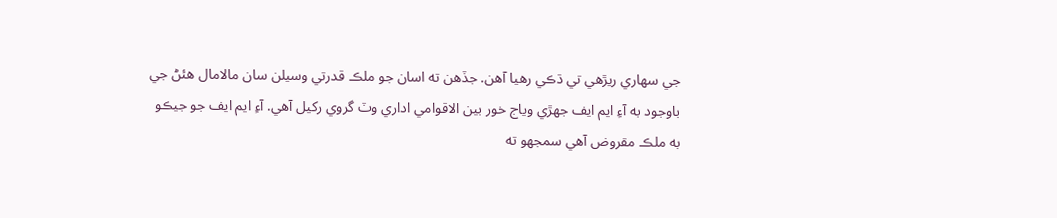جي سهاري ريڙھي تي ڌڪي رهيا آهن. جڏهن ته اسان جو ملڪ قدرتي وسيلن سان مالامال هئڻ جي باوجود به آءِ ايم ايف جهڙي وياج خور بين الاقوامي اداري وٽ گروي رکيل آهي. آءِ ايم ايف جو جيڪو به ملڪ مقروض آهي سمجهو ته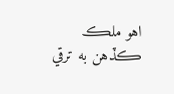اهو ملڪ ڪڏهن به ترقي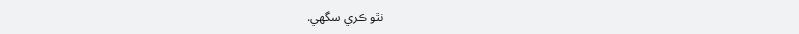نٿو ڪري سگهي.